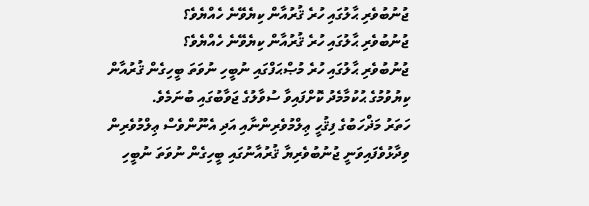ޖުނުބުވެރި ޙާލުގައި ހުރެ ޤުރުއާން ކިޔެވޭނެ ހެއްޔެވެ؟
ޖުނުބުވެރި ޙާލުގައި ހުރެ ޤުރުއާން ކިޔެވޭނެ ހެއްޔެވެ؟
ޖުނުބުވެރި ޙާލުގައި ހުރެ މުޞްޙަފްގައި ނުބީހި ނުވަތަ ބީހިގެން ޤުރުއާން ކިޔުވުމުގެ ޙުކުމާމެދު ކޮށްފައިވާ ސުވާލުގެ ޖަވާބުގައި ބުނަމެވެ.
ހަތަރު މަޛްހަބުގެ ފިޤުހީ ޢިލްމުވެރިންނާއި އަދި އެނޫންވެސް ޢިލްމުވެރިން ވިދާޅުވެފައިވަނީ ޖުނުބުވެރިޔާ ޤުރުއާނުގައި ބީހިގެން ނުވަތަ ނުބީހި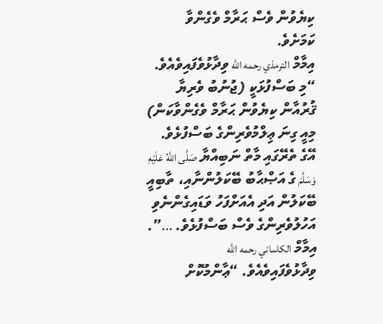ކިޔެވުން ވެސް ޙަރާމް ވެގެންވާ ކަމަށެވެ.
އިމާމް الترمذي رحمه الله ވިދާޅުވެފައިވެއެވެ. “މި ބަސްފުޅަކީ (ޖުނުބު ވެރިޔާ ޤުރުއާން ކިޔެވުން ޙަރާމް ވެގެންވާކަން) މިއީ ގިނަ ޢިލްމުވެރިންގެ ބަސްފުޅެވެ. އޭގެ ތެރޭގައި މާތް ނަބިއްޔާ صَلَّى اللَّهُ عَلَيْهِ وَسَلَّمَ ގެ އަޞްޙާބު ބޭކަލުންނާއި، ތާބިއީ ބޭކަލުން އަދި އެއަށްފަހު ވަޑައިގެންނެވި އަހުލުވެރިންގެ ވެސް ބަސްފުޅެވެ. …”.
އިމާމް الكاساني رحمه الله ވިދާޅުވެފައިވެއެވެ. “ޢާންމުކޮށް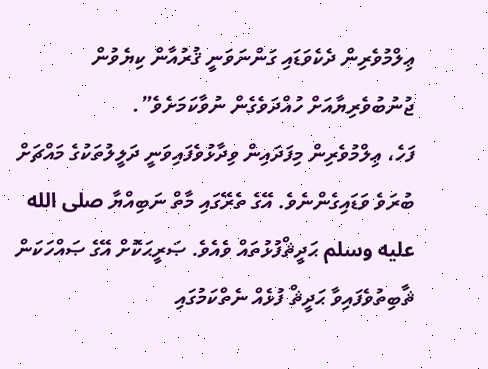ޢިލްމުވެރިން ދެކެވަޑައި ގަންނަވަނީ ޤުރުއާން ކިޔެވުން ޖުނުބުވެރިޔާއަށް ހުއްދަވެގެން ނުވާކަމަށެވެ”.
ފަހެ، ޢިލްމުވެރިން މިފަދައިން ވިދާޅުވެފައިވަނީ ދަލީލުތަކުގެ މައްޗަށް ބުރަވެ ވަޑައިގެންނެވެ. އޭގެ ތެރޭގައި މާތް ނަބިއްޔާ صلى الله عليه وسلم ޙަދީޘްފުޅުތައް ވެއެވެ. ޞަރީޙަކޮށް އޭގެ ޞައްހަކަން ޘާބިތުވެފައިވާ ޙަދީޘް ފުޅެއް ނެތްކަމުގައި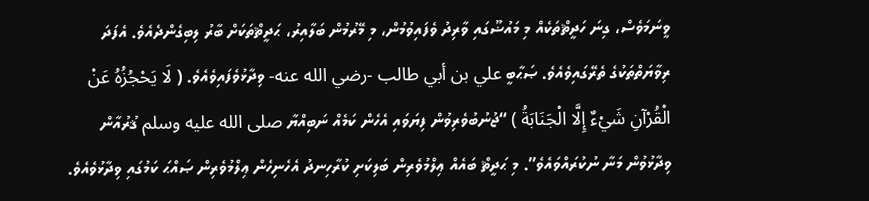ވީނަމަވެސް، ގިނަ ހަދީޘްތަކެއް މި މައުޟޫގައި ވާރިދު ވެފައިވުމުން، މި މޭރުމުން ބަލާއިރު، ޙަދީޘްތަކަށް ބާރު ލިބިގެންދެއެވެ. އެފަދަ ރިވާޔަތްތަކުގެ ތެރޭގައިވެއެވެ. ޞަޙާބީ علي بن أبي طالب -رضي الله عنه- ވިދާޅުވެފައިވެއެވެ. ( لَا يَحْجُزُهُ عَنْ الْقُرْآنِ شَيْءٌ إِلَّا الْجَنَابَةُ ) “ޖުނުބުވެރިވުން ފިޔަވައި އެހެން ކަމެއް ނަބިއްޔާ صلى الله عليه وسلم ޤުރުއާން ވިދާޅުވުން މަނާ ނުކުރައްވައެވެ”. މި ޙަދީޘް ބައެއް ޢިލްމުވެރިން ބަލިކަށި ކުރާހިނދު އެހެނިހެން ޢިލްމުވެރިން ޞައްޙަ ކަމުގައި ވިދާޅުވެއެވެ.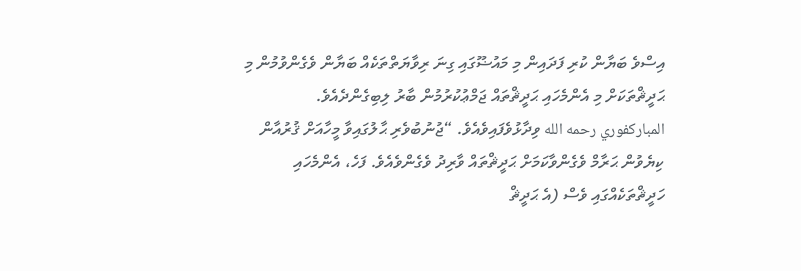އިސްވެ ބަޔާން ކުރި ފަދައިން މި މައުޟޫގައި ގިނަ ރިވާޔަތްތަކެއް ބަޔާން ވެގެންވުމުން މި ޙަދީޘްތަކަށް މި އެންމެހައި ޙަދީޘްތައް ޖަމްޢުކުރުމުން ބާރު ލިބިގެންދެއެވެ.
المباركفوري رحمه الله ވިދާޅުވެފައިވެއެވެ. “ޖުނުބުވެރި ޙާލުގައިވާ މީހާއަށް ޤުރުއާން ކިޔެވުން ޙަރާމް ވެގެންވާކަމަށް ޙަދީޘްތައް ވާރިދު ވެގެންވެއެވެ. ފަހެ، އެންމެހައި ހަދީޘްތަކެއްގައި ވެސް (އެ ޙަދީޘް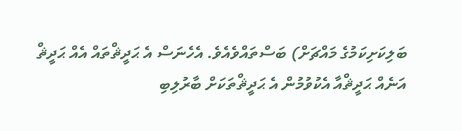ބަލިކަށިކަމުގެ މައްޗަށް) ބަސްތައްވެއެވެ. އެހެނަސް އެ ޙަދީޘްތައް އެއް ޙަދީޘް އަނެއް ޙަދީޘްއާ އެކުވުމުން އެ ޙަދީޘްތަކަށް ބާރުލިބި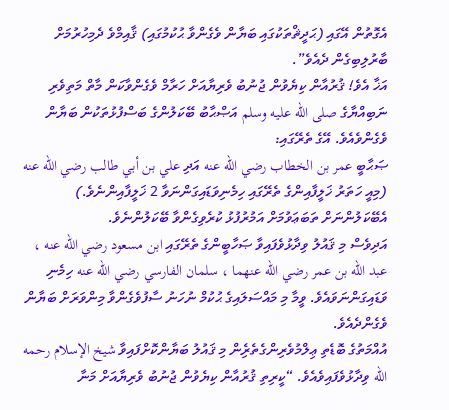އެގޮތުން އޭގައި (ޙަދީޘްތަކުގައި ބަޔާން ވެގެންވާ ޙުކުމުގައި) ޤާއިމްވެ ދެމިހުރުމަށް ބާރުލިބިގެން ދެއެވެ”.
އަޚާ އެވެ! ޤުރުއާން ކިޔެވުން ޖުނުބު ވެރިޔާއަށް ހަރާމް ވެގެންވާކަން މާތް މަތިވެރި ނަބިއްޔާގެ صلى الله عليه وسلم އަޞްޙާބު ބޭކަލުންގެ ބަސްފުޅުތަކުން ބަޔާން ވެގެންވެއެވެ. އޭގެ ތެރޭގައި:
ޞަޙާބީ عمر بن الخطاب رضي الله عنه އަދި علي بن أبي طالب رضي الله عنه (މިއީ ހަތަރު ޚަލީފާއިންގެ ތެރޭގައި ހިމެނިވަޑައިގަންނަވާ 2 ޚަލީފާއިންނެވެ.) އެބޭކަލުންނަށް ތަބަޢަވުމަށް އަމުރުފުޅު ކުރެވިގެންވާ ބޭކަލުންނެވެ.
އަދިވެސް މި ޤައުލު ވިދާޅުވެފައިވާ ޞަހާބީންގެ ތެރޭގައި ابن مسعود رضي الله عنه ، عبد الله بن عمر رضي الله عنهما ، سلمان الفارسي رضي الله عنه ހިމެނި ވަޑައިގަންނަވައެވެ. ވީމާ މި މައްސަލައިގެ ޙުކުމް ނުހަނު ސާފުވެގެންވާ މިންވަރަށް ބަޔާން ވެގެންދެއެވެ.
އުއްމަތުގެ ބޮޑެތި ޢިލްމުވެރިންގެތެރެިން މި ޤައުލު ބަޔާންކޮށްފައިވާ شيخ الإسلام رحمه الله ވިދާޅުވެފައިވެއެވެ. “ކީރިތި ޤުރުއާން ކިޔެވުން ޖުނުބު ވެރިޔާއަށް މަނާ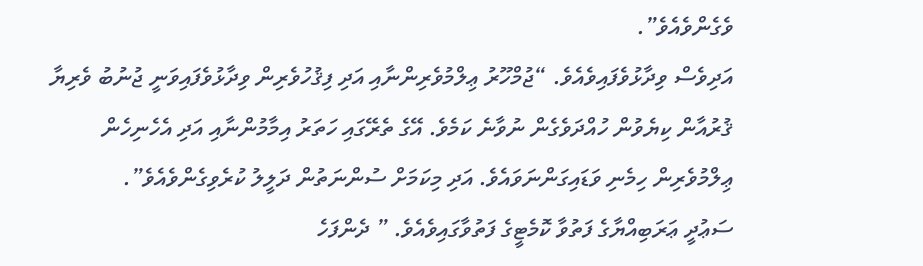ވެގެންވެއެވެ”.
އަދިވެސް ވިދާޅުވެފައިވެއެވެ. “ޖުމްހޫރު ޢިލްމުވެރިންނާއި އަދި ފިޤުހުވެރިން ވިދާޅުވެފައިވަނީ ޖުނުބު ވެރިޔާ ޤުރުއާން ކިޔެވުން ހުއްދަވެގެން ނުވާނެ ކަމެވެ. އޭގެ ތެރޭގައި ހަތަރު އިމާމުންނާއި އަދި އެހެނިހެން ޢިލްމުވެރިން ހިމެނި ވަޑައިގަންނަވައެވެ. އަދި މިކަމަށް ސުންނަތުން ދަލީލު ކުރެވިގެންވެއެވެ”.
ސަޢުދީ ޢަރަބިއްޔާގެ ފަތުވާ ކޮމެޓީގެ ފަތުވާގައިވެއެވެ. ” ދެންފަހެ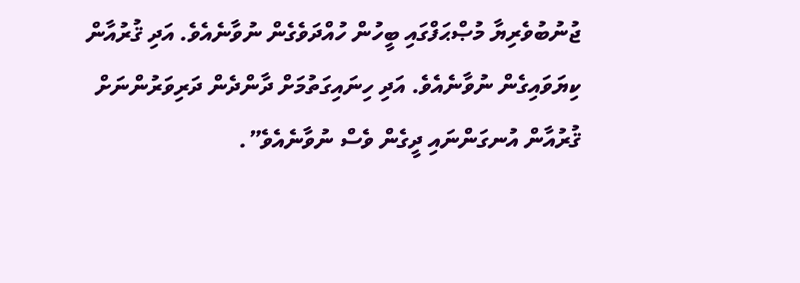ޖުނުބުވެރިޔާ މުޞްޙަފްގައި ބީހުން ހުއްދަވެގެން ނުވާނެއެވެ. އަދި ޤުރުއާން ކިޔަވައިގެން ނުވާނެއެވެ. އަދި ހިނައިގަތުމަށް ދާންދެން ދަރިވަރުންނަށް ޤުރުއާން އުނގަންނައި ދީގެން ވެސް ނުވާނެއެވެ”.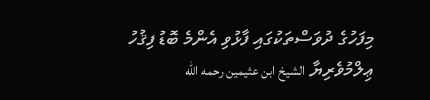މިފަހުގެ ދުވަސްތަކުގައި ފާޅުވި އެންމެ ބޮޑު ފިޤުހު ޢިލްމުވެރިޔާ الشيخ ابن عثيمين رحمه الله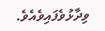ވިދާޅުވެފައިވެއެވެ.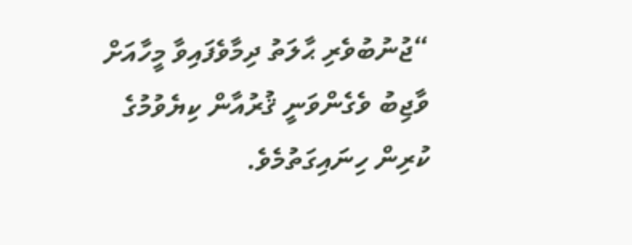“ޖުނުބުވެރި ޙާލަތު ދިމާވެފައިވާ މީހާއަށް ވާޖިބު ވެގެންވަނީ ޤުރުއާން ކިޔެވުމުގެ ކުރިން ހިނައިގަތުމެވެ.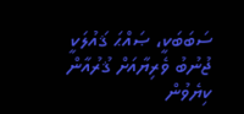ސަބަބަކީ، ޞައްޙަ ޤައުލަކީ ޖުނުބު ވެރިޔާއަށް ޤުރުއާން ކިޔެވުން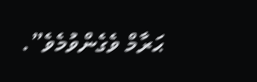ޙަރާމް ވެގެންވުމެވެ”.